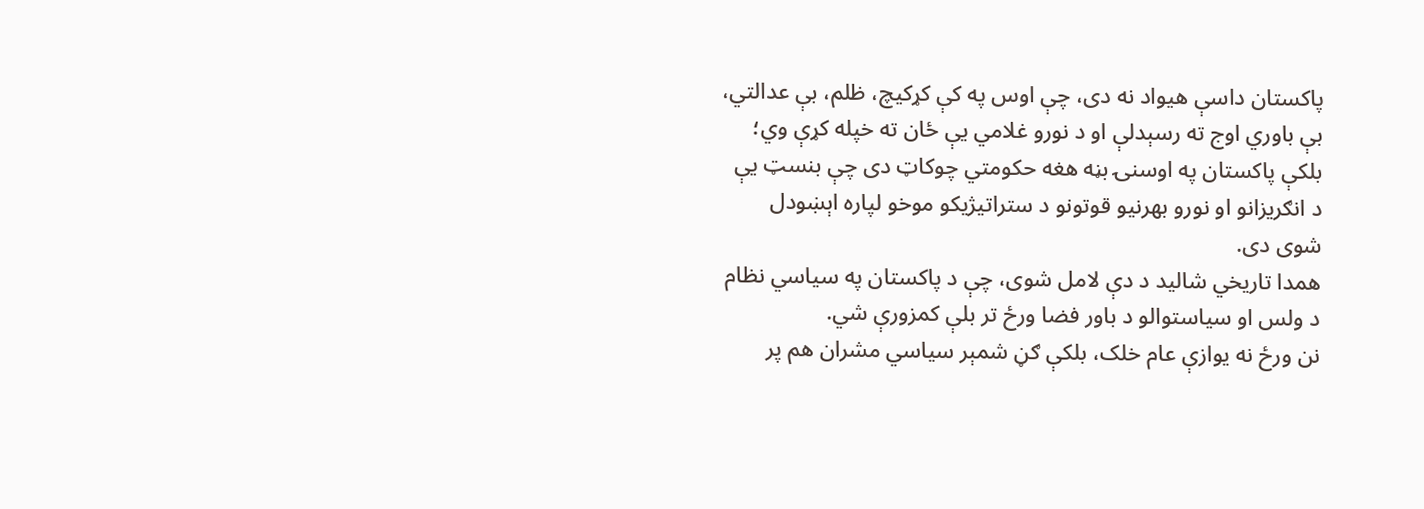پاکستان داسې هیواد نه دی، چې اوس په کې کړکیچ، ظلم، بې عدالتي، بې باوري اوج ته رسېدلې او د نورو غلامي یې ځان ته خپله کړې وي؛ بلکې پاکستان په اوسنۍ بڼه هغه حکومتي چوکاټ دی چې بنسټ یې د انګریزانو او نورو بهرنیو قوتونو د ستراتیژیکو موخو لپاره اېښودل شوی دی.
همدا تاریخي شالید د دې لامل شوی، چې د پاکستان په سیاسي نظام د ولس او سیاستوالو د باور فضا ورځ تر بلې کمزورې شي.
نن ورځ نه یوازې عام خلک، بلکې ګڼ شمېر سیاسي مشران هم پر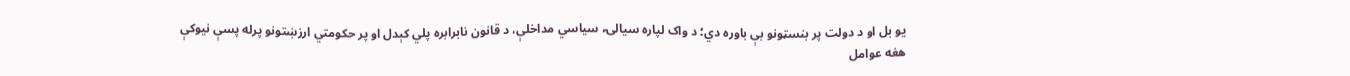یو بل او د دولت پر بنسټونو بې باوره دي؛ د واک لپاره سیالۍ، سیاسي مداخلې، د قانون نابرابره پلي کېدل او پر حکومتي ارزښتونو پرله پسې نیوکې هغه عوامل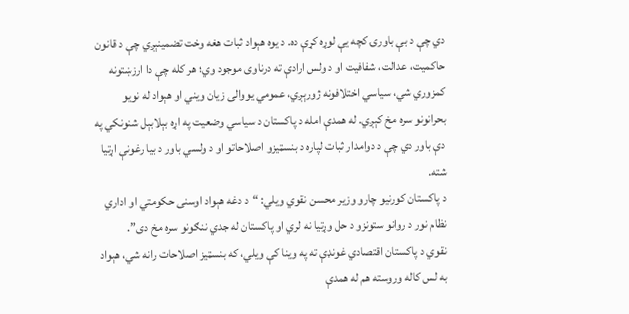دي چې د بې باورۍ کچه یې لوړه کړې ده. د یوه هېواد ثبات هغه وخت تضمینېږي چې د قانون حاکمیت، عدالت، شفافیت او د ولس ارادې ته درناوی موجود وي؛ هر کله چې دا ارزښتونه کمزوري شي، سیاسي اختلافونه ژورېږي، عمومي یووالی زیان ویني او هېواد له نویو بحرانونو سره مخ کېږي. له همدې امله د پاکستان د سیاسي وضعیت په اړه بېلابېل شنونکي په دې باور دي چې د دوامدار ثبات لپاره د بنسټیزو اصلاحاتو او د ولسي باور د بیا رغونې اړتیا شته.
د پاکستان کورنیو چارو وزیر محسن نقوي ویلي: “د دغه هېواد اوسنی حکومتي او اداري نظام نور د روانو ستونزو د حل وړتیا نه لري او پاکستان له جدي ننګونو سره مخ دی”.
نقوي د پاکستان اقتصادي غونډې ته په وینا کې ویلي، که بنسټیز اصلاحات رانه شي، هېواد به لس کاله وروسته هم له همدې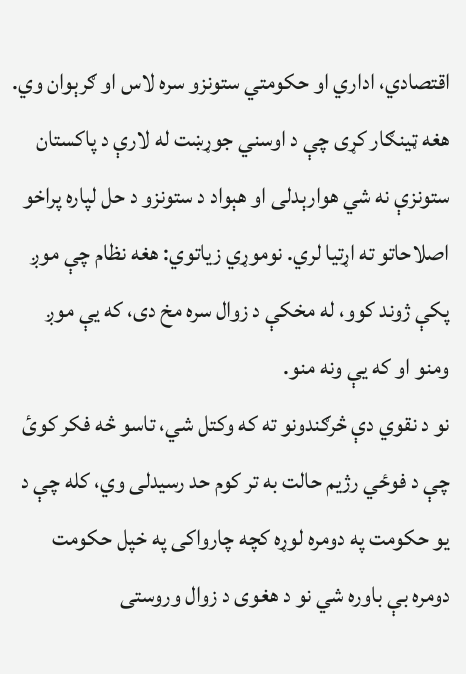اقتصادي، اداري او حکومتي ستونزو سره لاس او ګرېوان وي. هغه ټینګار کړی چې د اوسني جوړښت له لارې د پاکستان ستونزې نه شي هوارېدلی او هېواد د ستونزو د حل لپاره پراخو اصلاحاتو ته اړتیا لري. نوموړي زیاتوي: هغه نظام چې موږ پکې ژوند کوو، له مخکې د زوال سره مخ دی، که یې موږ ومنو او که یې ونه منو.
نو د نقوي دې څرګندونو ته که وکتل شي، تاسو څه فکر کوئ چې د فوځي رژیم حالت به تر کوم حد رسیدلی وي، کله چې د یو حکومت په دومره لوړه کچه چارواکی په خپل حکومت دومره بې باوره شي نو د هغوی د زوال وروستی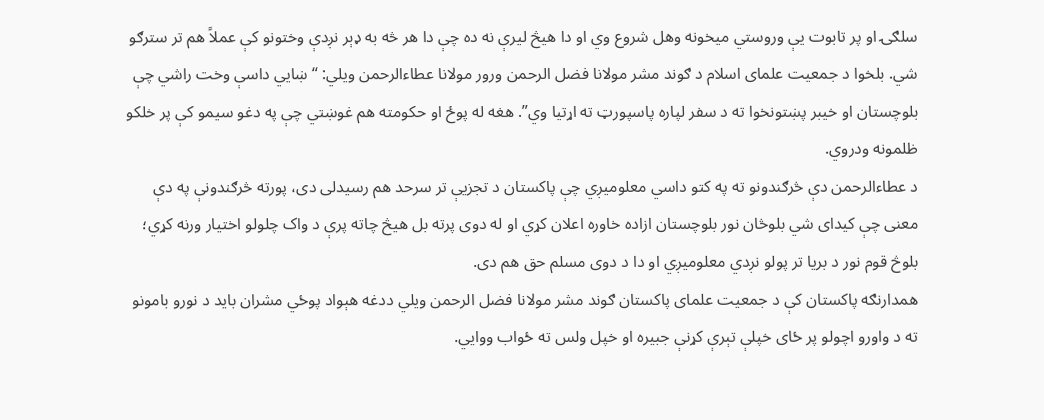سلګۍ او پر تابوت یې وروستي میخونه وهل شروع وي او دا هیڅ لیرې نه ده چې دا هر څه به ډېر نږدې وختونو کې عملاً هم تر سترګو شي. بلخوا د جمعیت علمای اسلام د ګوند مشر مولانا فضل الرحمن ورور مولانا عطاءالرحمن ویلي: “ښايي داسې وخت راشي چې بلوچستان او خیبر پښتونخوا ته د سفر لپاره پاسپورټ ته اړتیا وي”. هغه له پوځ او حکومته هم غوښتي چې په دغو سیمو کې پر خلکو ظلمونه ودروي.
د عطاءالرحمن دې څرګندونو ته په کتو داسي معلومیږي چې پاکستان د تجزیې تر سرحد هم رسیدلی دی، پورته څرګندونې په دې معنی چې کیدای شي بلوڅان نور بلوچستان ازاده خاوره اعلان کړي او له دوی پرته بل هیڅ چاته پرې د واک چلولو اختیار ورنه کړي؛ بلوڅ قوم نور د بریا تر پولو نږدي معلومیږي او دا د دوی مسلم حق هم دی.
همدارنګه پاکستان کې د جمعیت علمای پاکستان ګوند مشر مولانا فضل الرحمن ویلي ددغه هېواد پوځي مشران باید د نورو بامونو ته د واورو اچولو پر ځای خپلې تېرې کړنې جبیره او خپل ولس ته ځواب ووايي.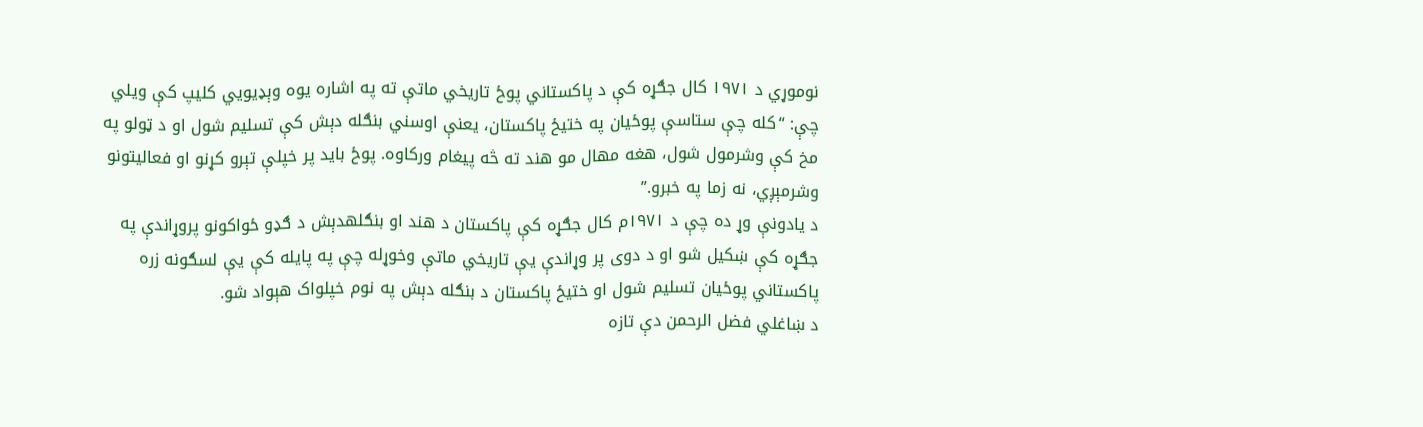نوموړي د ۱۹۷۱ کال جګړه کې د پاکستاني پوځ تاریخي ماتې ته په اشاره یوه وېډیويي کلیپ کې ویلي چې: “کله چې ستاسې پوځیان په ختیځ پاکستان، یعنې اوسني بنګله دېش کې تسلیم شول او د ټولو په مخ کې وشرمول شول، هغه مهال مو هند ته څه پیغام ورکاوه. پوځ باید پر خپلې تېرو کړنو او فعالیتونو وشرمېږي، نه زما په خبرو.”
د یادونې وړ ده چې د ۱۹۷۱م کال جګړه کې پاکستان د هند او بنګلهدېش د ګډو ځواکونو پروړاندې په جګړه کې ښکیل شو او د دوی پر وړاندې یې تاریخي ماتې وخوړله چې په پایله کې یې لسګونه زره پاکستاني پوځیان تسلیم شول او ختیځ پاکستان د بنګله دېش په نوم خپلواک هېواد شو.
د ښاغلي فضل الرحمن دې تازه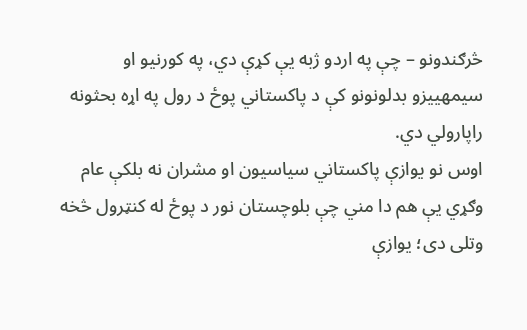څرګندونو – چې په اردو ژبه یې کړې دي، په کورنیو او سیمهییزو بدلونونو کې د پاکستاني پوځ د رول په اړه بحثونه راپارولي دي.
اوس نو یوازې پاکستاني سیاسیون او مشران نه بلکې عام وګړي یې هم دا مني چې بلوچستان نور د پوځ له کنټرول څخه وتلی دی؛ یوازې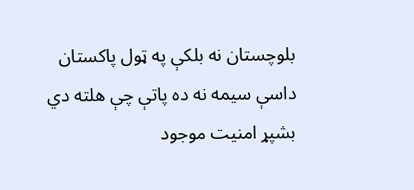بلوچستان نه بلکې په ټول پاکستان داسې سیمه نه ده پاتې چې هلته دي بشپړ امنیت موجود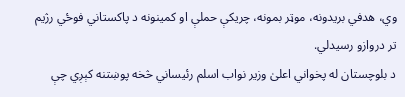وي، هدفي بریدونه، موټر بمونه، چریکې حملې او کمینونه د پاکستاني فوځي رژیم تر دروازو رسیدلي.
د بلوچستان له پخواني اعلیٰ وزیر نواب اسلم رئیساني څخه پوښتنه کېږي چې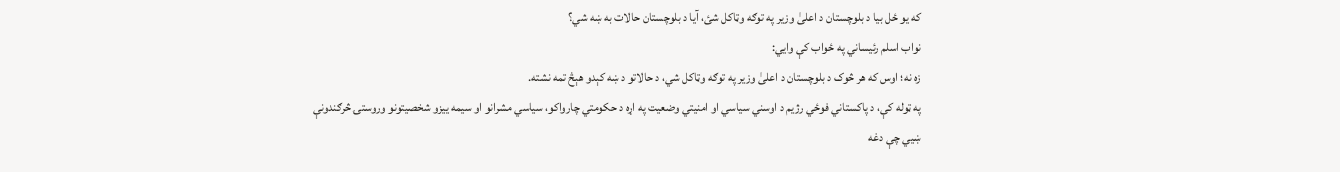که یو ځل بیا د بلوچستان د اعلیٰ وزیر په توګه وټاکل شئ، آیا د بلوچستان حالات به ښه شي؟
نواب اسلم رئیساني په ځواب کې وایي:
زه نه؛ اوس که هر څوک د بلوچستان د اعلیٰ وزیر په توګه وټاکل شي، د حالاتو د ښه کېدو هېڅ تمه نشته.
په ټوله کې، د پاکستاني فوځي رژیم د اوسني سیاسي او امنیتي وضعیت په اړه د حکومتي چارواکو، سیاسي مشرانو او سیمه ییزو شخصیتونو وروستۍ څرګندونې ښيي چې دغه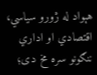هېواد له ژورو سیاسي، اقتصادي او اداري ننګونو سره مخ دی؛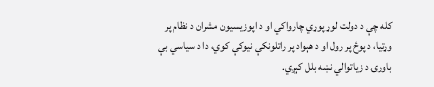کله چې د دولت لوړ پوړي چارواکي او د اپوزیسیون مشران د نظام پر وړتیا، د پوځ پر رول او د هېواد پر راتلونکې نیوکې کوي، دا د سیاسي بې باورۍ د زیاتوالي نښه بلل کېږي.